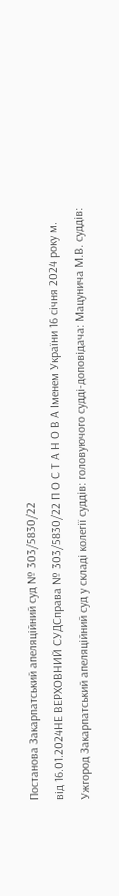Постанова Закарпатський апеляційний суд № 303/5830/22
від 16.01.2024НЕ ВЕРХОВНИЙ СУДСправа № 303/5830/22 П О С Т А Н О В А Іменем України 16 січня 2024 року м. Ужгород Закарпатський апеляційний суд у складі колегії суддів: головуючого судді-доповідача: Мацунича М.В. суддів: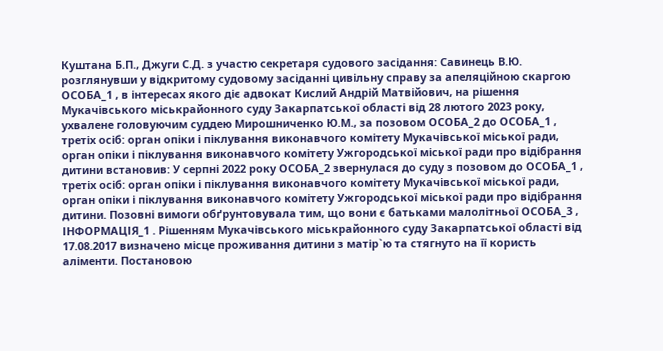Куштана Б.П., Джуги С.Д. з участю секретаря судового засідання: Савинець В.Ю. розглянувши у відкритому судовому засіданні цивільну справу за апеляційною скаргою ОСОБА_1 , в інтересах якого діє адвокат Кислий Андрій Матвійович, на рішення Мукачівського міськрайонного суду Закарпатської області від 28 лютого 2023 року, ухвалене головуючим суддею Мирошниченко Ю.М., за позовом ОСОБА_2 до ОСОБА_1 , третіх осіб: орган опіки і піклування виконавчого комітету Мукачівської міської ради, орган опіки і піклування виконавчого комітету Ужгородської міської ради про відібрання дитини встановив: У серпні 2022 року ОСОБА_2 звернулася до суду з позовом до ОСОБА_1 , третіх осіб: орган опіки і піклування виконавчого комітету Мукачівської міської ради, орган опіки і піклування виконавчого комітету Ужгородської міської ради про відібрання дитини. Позовні вимоги обґрунтовувала тим, що вони є батьками малолітньої ОСОБА_3 , ІНФОРМАЦІЯ_1 . Рішенням Мукачівського міськрайонного суду Закарпатської області від 17.08.2017 визначено місце проживання дитини з матір`ю та стягнуто на її користь аліменти. Постановою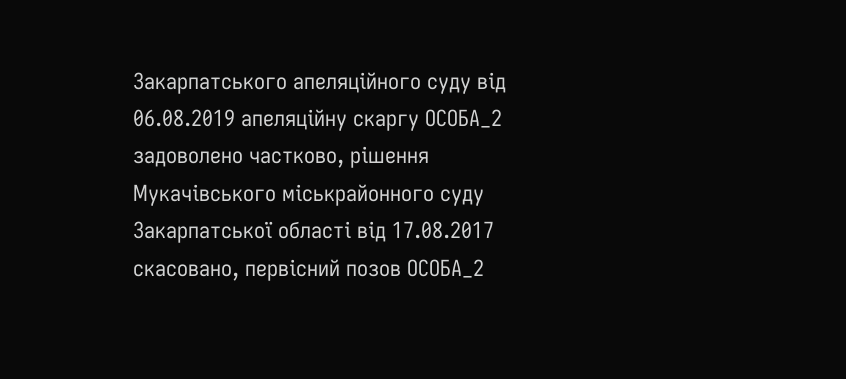Закарпатського апеляційного суду від 06.08.2019 апеляційну скаргу ОСОБА_2 задоволено частково, рішення Мукачівського міськрайонного суду Закарпатської області від 17.08.2017 скасовано, первісний позов ОСОБА_2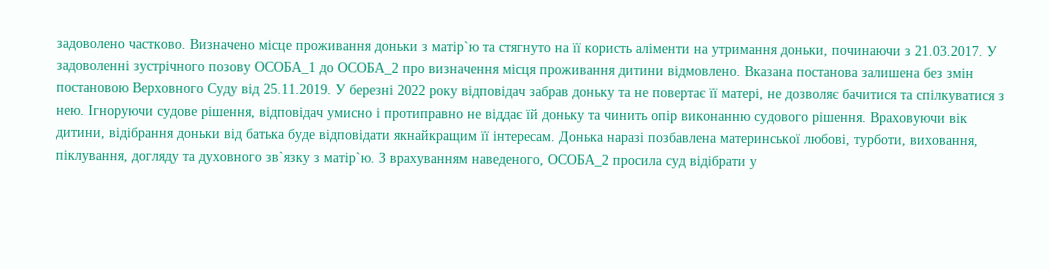задоволено частково. Визначено місце проживання доньки з матір`ю та стягнуто на її користь аліменти на утримання доньки, починаючи з 21.03.2017. У задоволенні зустрічного позову ОСОБА_1 до ОСОБА_2 про визначення місця проживання дитини відмовлено. Вказана постанова залишена без змін постановою Верховного Суду від 25.11.2019. У березні 2022 року відповідач забрав доньку та не повертає її матері, не дозволяє бачитися та спілкуватися з нею. Ігноруючи судове рішення, відповідач умисно і протиправно не віддає їй доньку та чинить опір виконанню судового рішення. Враховуючи вік дитини, відібрання доньки від батька буде відповідати якнайкращим її інтересам. Донька наразі позбавлена материнської любові, турботи, виховання, піклування, догляду та духовного зв`язку з матір`ю. З врахуванням наведеного, ОСОБА_2 просила суд відібрати у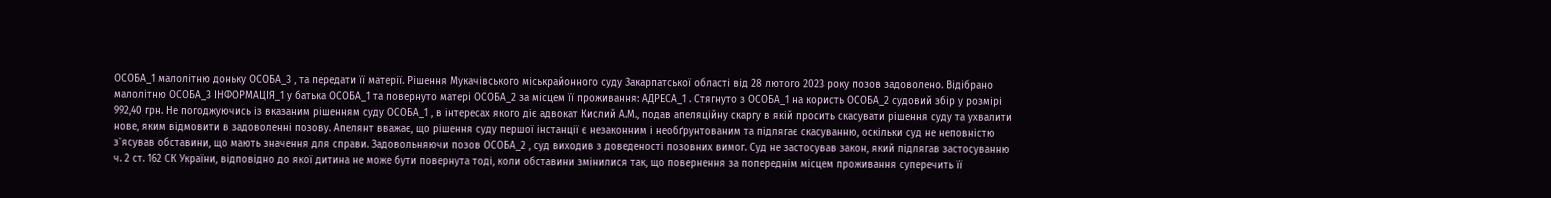ОСОБА_1 малолітню доньку ОСОБА_3 , та передати її матерії. Рішення Мукачівського міськрайонного суду Закарпатської області від 28 лютого 2023 року позов задоволено. Відібрано малолітню ОСОБА_3 ІНФОРМАЦІЯ_1 у батька ОСОБА_1 та повернуто матері ОСОБА_2 за місцем її проживання: АДРЕСА_1 . Стягнуто з ОСОБА_1 на користь ОСОБА_2 судовий збір у розмірі 992,40 грн. Не погоджуючись із вказаним рішенням суду ОСОБА_1 , в інтересах якого діє адвокат Кислий А.М., подав апеляційну скаргу в якій просить скасувати рішення суду та ухвалити нове, яким відмовити в задоволенні позову. Апелянт вважає, що рішення суду першої інстанції є незаконним і необґрунтованим та підлягає скасуванню, оскільки суд не неповністю з`ясував обставини, що мають значення для справи. Задовольняючи позов ОСОБА_2 , суд виходив з доведеності позовних вимог. Суд не застосував закон, який підлягав застосуванню ч. 2 ст. 162 СК України, відповідно до якої дитина не може бути повернута тоді, коли обставини змінилися так, що повернення за попереднім місцем проживання суперечить її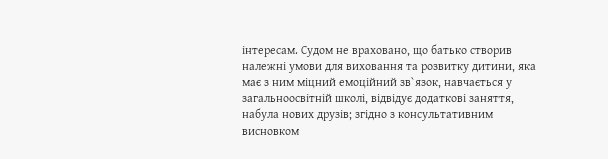інтересам. Судом не враховано, що батько створив належні умови для виховання та розвитку дитини, яка має з ним міцний емоційний зв`язок, навчається у загальноосвітній школі, відвідує додаткові заняття, набула нових друзів; згідно з консультативним висновком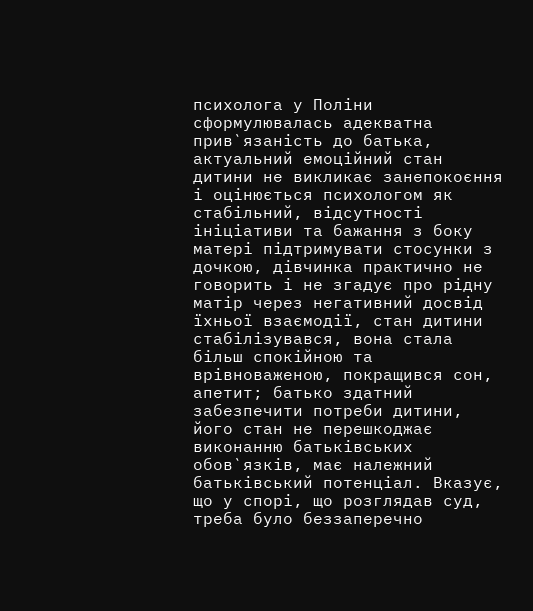психолога у Поліни сформулювалась адекватна прив`язаність до батька, актуальний емоційний стан дитини не викликає занепокоєння і оцінюється психологом як стабільний, відсутності ініціативи та бажання з боку матері підтримувати стосунки з дочкою, дівчинка практично не говорить і не згадує про рідну матір через негативний досвід їхньої взаємодії, стан дитини стабілізувався, вона стала більш спокійною та врівноваженою, покращився сон, апетит; батько здатний забезпечити потреби дитини, його стан не перешкоджає виконанню батьківських обов`язків, має належний батьківський потенціал. Вказує, що у спорі, що розглядав суд, треба було беззаперечно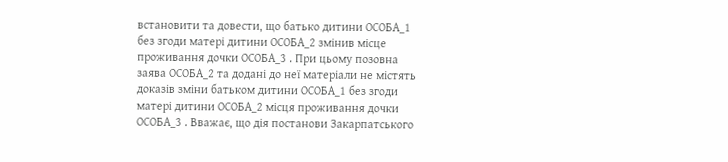встановити та довести, що батько дитини ОСОБА_1 без згоди матері дитини ОСОБА_2 змінив місце проживання дочки ОСОБА_3 . При цьому позовна заява ОСОБА_2 та додані до неї матеріали не містять доказів зміни батьком дитини ОСОБА_1 без згоди матері дитини ОСОБА_2 місця проживання дочки ОСОБА_3 . Вважає, що дія постанови Закарпатського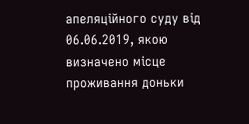апеляційного суду від 06.06.2019, якою визначено місце проживання доньки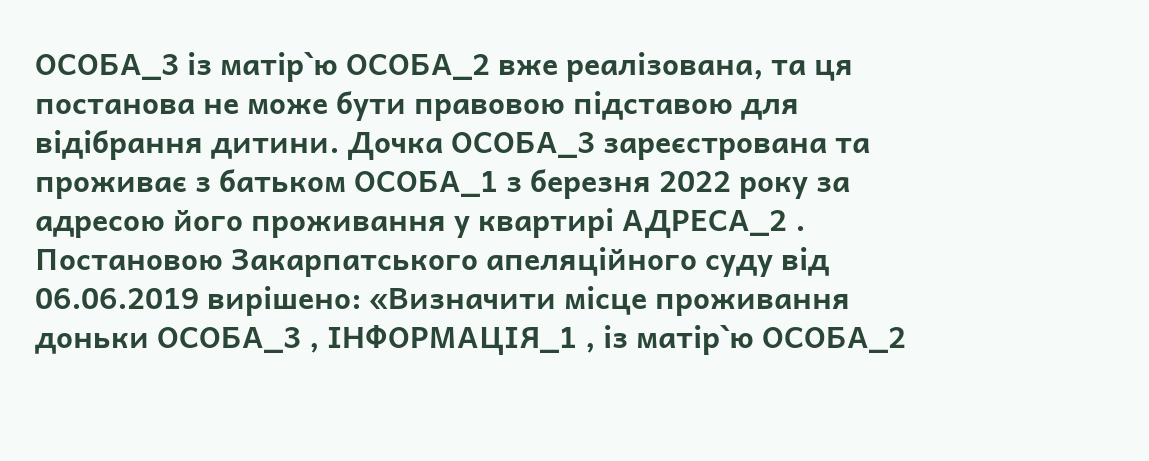ОСОБА_3 із матір`ю ОСОБА_2 вже реалізована, та ця постанова не може бути правовою підставою для відібрання дитини. Дочка ОСОБА_3 зареєстрована та проживає з батьком ОСОБА_1 з березня 2022 року за адресою його проживання у квартирі АДРЕСА_2 . Постановою Закарпатського апеляційного суду від 06.06.2019 вирішено: «Визначити місце проживання доньки ОСОБА_3 , ІНФОРМАЦІЯ_1 , із матір`ю ОСОБА_2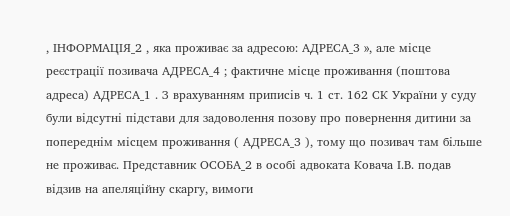, ІНФОРМАЦІЯ_2 , яка проживає за адресою: АДРЕСА_3 », але місце реєстрації позивача АДРЕСА_4 ; фактичне місце проживання (поштова адреса) АДРЕСА_1 . З врахуванням приписів ч. 1 ст. 162 СК України у суду були відсутні підстави для задоволення позову про повернення дитини за попереднім місцем проживання ( АДРЕСА_3 ), тому що позивач там більше не проживає. Представник ОСОБА_2 в особі адвоката Ковача І.В. подав відзив на апеляційну скаргу, вимоги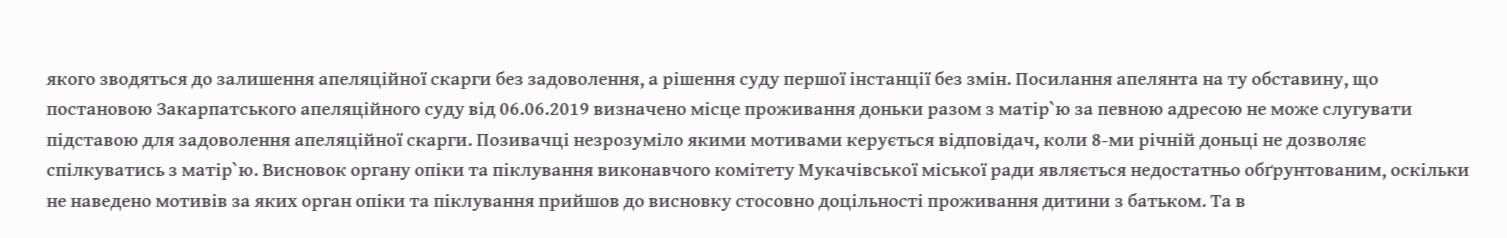якого зводяться до залишення апеляційної скарги без задоволення, а рішення суду першої інстанції без змін. Посилання апелянта на ту обставину, що постановою Закарпатського апеляційного суду від 06.06.2019 визначено місце проживання доньки разом з матір`ю за певною адресою не може слугувати підставою для задоволення апеляційної скарги. Позивачці незрозуміло якими мотивами керується відповідач, коли 8-ми річній доньці не дозволяє спілкуватись з матір`ю. Висновок органу опіки та піклування виконавчого комітету Мукачівської міської ради являється недостатньо обґрунтованим, оскільки не наведено мотивів за яких орган опіки та піклування прийшов до висновку стосовно доцільності проживання дитини з батьком. Та в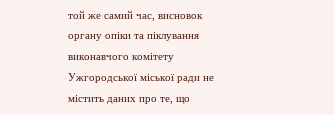той же самий час, висновок органу опіки та піклування виконавчого комітету Ужгородської міської ради не містить даних про те, що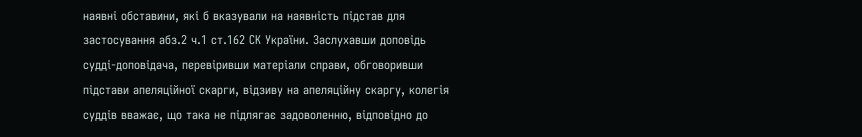наявні обставини, які б вказували на наявність підстав для застосування абз.2 ч.1 ст.162 СК України. Заслухавши доповідь судді-доповідача, перевіривши матеріали справи, обговоривши підстави апеляційної скарги, відзиву на апеляційну скаргу, колегія суддів вважає, що така не підлягає задоволенню, відповідно до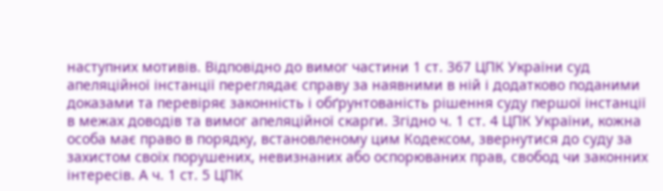наступних мотивів. Відповідно до вимог частини 1 ст. 367 ЦПК України суд апеляційної інстанції переглядає справу за наявними в ній і додатково поданими доказами та перевіряє законність і обґрунтованість рішення суду першої інстанції в межах доводів та вимог апеляційної скарги. Згідно ч. 1 ст. 4 ЦПК України, кожна особа має право в порядку, встановленому цим Кодексом, звернутися до суду за захистом своїх порушених, невизнаних або оспорюваних прав, свобод чи законних інтересів. А ч. 1 ст. 5 ЦПК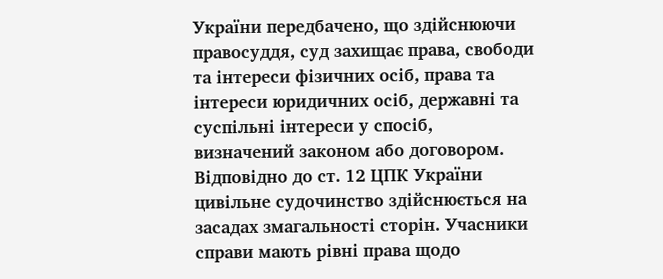України передбачено, що здійснюючи правосуддя, суд захищає права, свободи та інтереси фізичних осіб, права та інтереси юридичних осіб, державні та суспільні інтереси у спосіб, визначений законом або договором. Відповідно до ст. 12 ЦПК України цивільне судочинство здійснюється на засадах змагальності сторін. Учасники справи мають рівні права щодо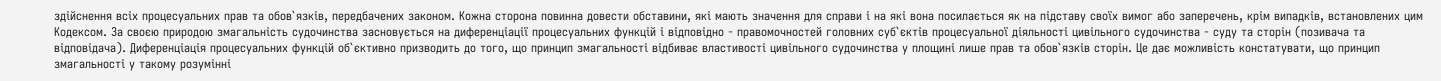здійснення всіх процесуальних прав та обов`язків, передбачених законом. Кожна сторона повинна довести обставини, які мають значення для справи і на які вона посилається як на підставу своїх вимог або заперечень, крім випадків, встановлених цим Кодексом. За своєю природою змагальність судочинства засновується на диференціації процесуальних функцій і відповідно - правомочностей головних суб`єктів процесуальної діяльності цивільного судочинства - суду та сторін (позивача та відповідача). Диференціація процесуальних функцій об`єктивно призводить до того, що принцип змагальності відбиває властивості цивільного судочинства у площині лише прав та обов`язків сторін. Це дає можливість констатувати, що принцип змагальності у такому розумінні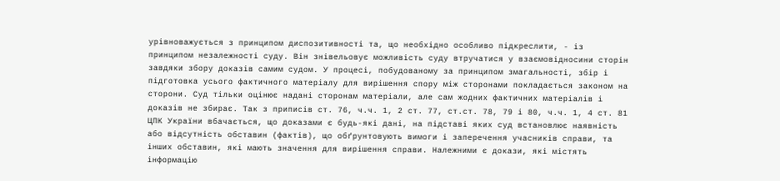урівноважується з принципом диспозитивності та, що необхідно особливо підкреслити, - із принципом незалежності суду. Він знівельовує можливість суду втручатися у взаємовідносини сторін завдяки збору доказів самим судом. У процесі, побудованому за принципом змагальності, збір і підготовка усього фактичного матеріалу для вирішення спору між сторонами покладається законом на сторони. Суд тільки оцінює надані сторонам матеріали, але сам жодних фактичних матеріалів і доказів не збирає. Так з приписів ст. 76, ч.ч. 1, 2 ст. 77, ст.ст. 78, 79 і 80, ч.ч. 1, 4 ст. 81 ЦПК України вбачається, що доказами є будь-які дані, на підставі яких суд встановлює наявність або відсутність обставин (фактів), що обґрунтовують вимоги і заперечення учасників справи, та інших обставин, які мають значення для вирішення справи. Належними є докази, які містять інформацію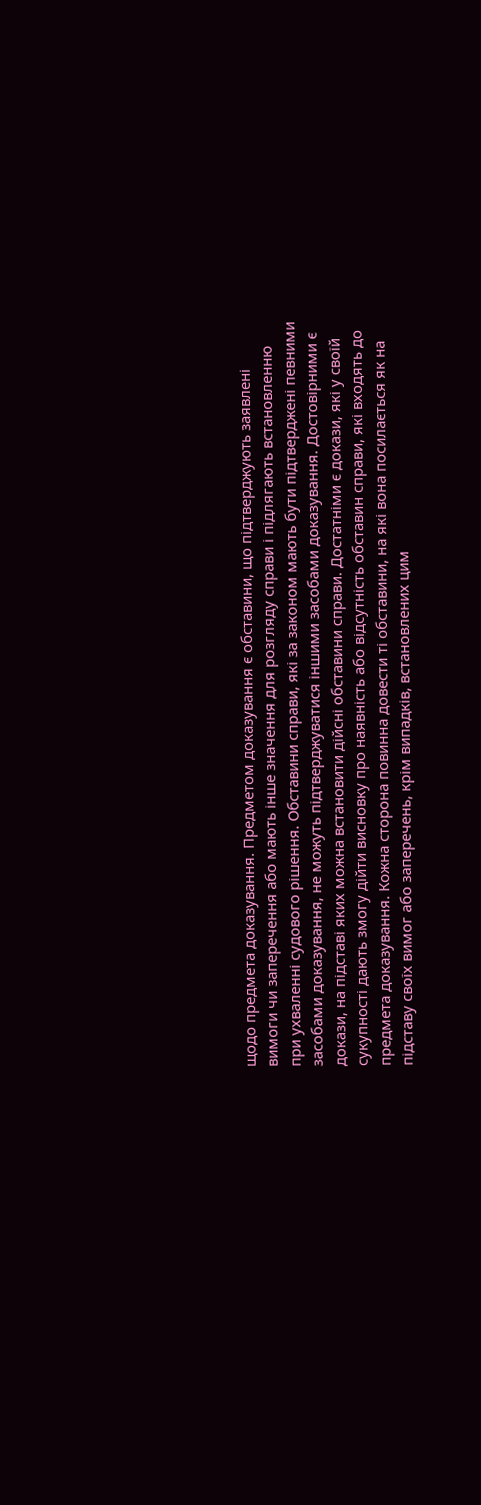щодо предмета доказування. Предметом доказування є обставини, що підтверджують заявлені вимоги чи заперечення або мають інше значення для розгляду справи і підлягають встановленню при ухваленні судового рішення. Обставини справи, які за законом мають бути підтверджені певними засобами доказування, не можуть підтверджуватися іншими засобами доказування. Достовірними є докази, на підставі яких можна встановити дійсні обставини справи. Достатніми є докази, які у своїй сукупності дають змогу дійти висновку про наявність або відсутність обставин справи, які входять до предмета доказування. Кожна сторона повинна довести ті обставини, на які вона посилається як на підставу своїх вимог або заперечень, крім випадків, встановлених цим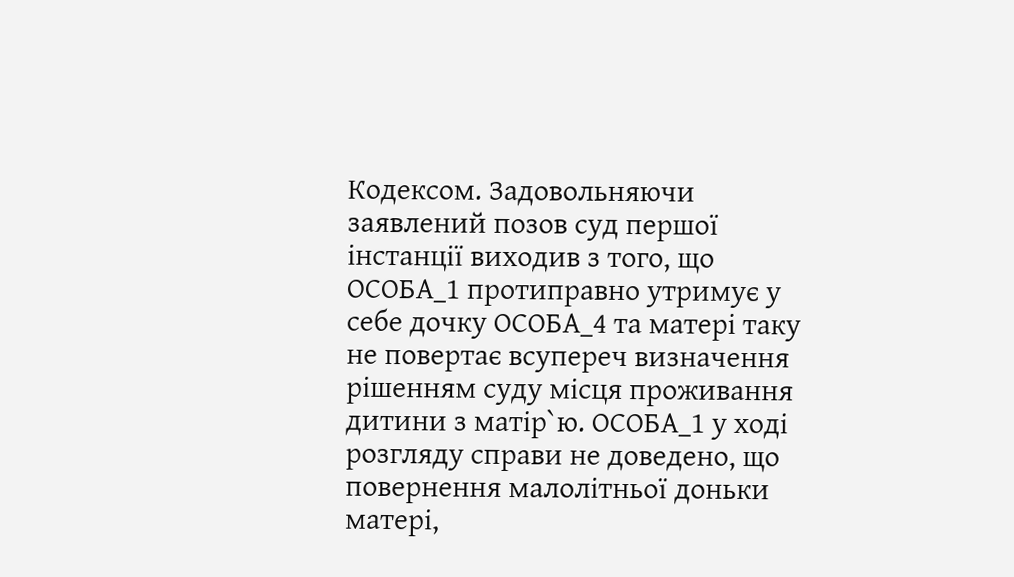Кодексом. Задовольняючи заявлений позов суд першої інстанції виходив з того, що ОСОБА_1 протиправно утримує у себе дочку ОСОБА_4 та матері таку не повертає всупереч визначення рішенням суду місця проживання дитини з матір`ю. ОСОБА_1 у ході розгляду справи не доведено, що повернення малолітньої доньки матері,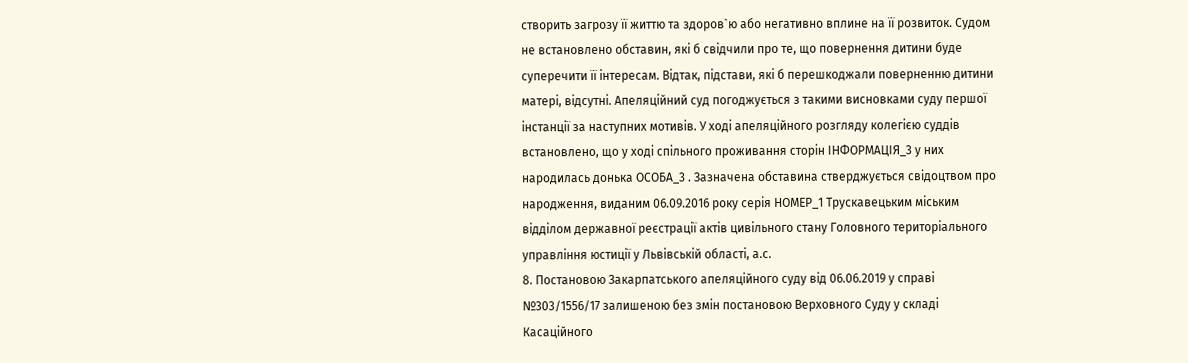створить загрозу її життю та здоров`ю або негативно вплине на її розвиток. Судом не встановлено обставин, які б свідчили про те, що повернення дитини буде суперечити її інтересам. Відтак, підстави, які б перешкоджали поверненню дитини матері, відсутні. Апеляційний суд погоджується з такими висновками суду першої інстанції за наступних мотивів. У ході апеляційного розгляду колегією суддів встановлено, що у ході спільного проживання сторін ІНФОРМАЦІЯ_3 у них народилась донька ОСОБА_3 . Зазначена обставина стверджується свідоцтвом про народження, виданим 06.09.2016 року серія НОМЕР_1 Трускавецьким міським відділом державної реєстрації актів цивільного стану Головного територіального управління юстиції у Львівській області, а.с.
8. Постановою Закарпатського апеляційного суду від 06.06.2019 у справі №303/1556/17 залишеною без змін постановою Верховного Суду у складі Касаційного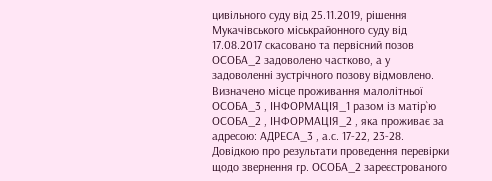цивільного суду від 25.11.2019, рішення Мукачівського міськрайонного суду від 17.08.2017 скасовано та первісний позов ОСОБА_2 задоволено частково, а у задоволенні зустрічного позову відмовлено. Визначено місце проживання малолітньої ОСОБА_3 , ІНФОРМАЦІЯ_1 разом із матір`ю ОСОБА_2 , ІНФОРМАЦІЯ_2 , яка проживає за адресою: АДРЕСА_3 , а.с. 17-22, 23-28. Довідкою про результати проведення перевірки щодо звернення гр. ОСОБА_2 зареєстрованого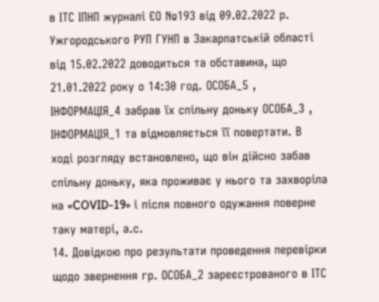в ІТС ІПНП журналі ЄО №193 від 09.02.2022 р. Ужгородського РУП ГУНП в Закарпатській області від 15.02.2022 доводиться та обставина, що 21.01.2022 року о 14:30 год. ОСОБА_5 , ІНФОРМАЦІЯ_4 забрав їх спільну доньку ОСОБА_3 , ІНФОРМАЦІЯ_1 та відмовляється її повертати. В ході розгляду встановлено, що він дійсно забав спільну доньку, яка проживає у нього та захворіла на «COVID-19» і після повного одужання поверне таку матері, а.с.
14. Довідкою про результати проведення перевірки щодо звернення гр. ОСОБА_2 зареєстрованого в ІТС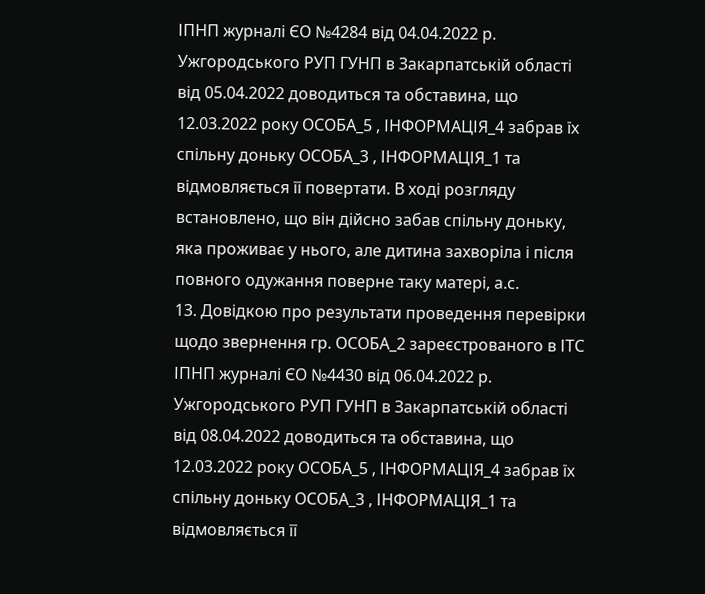ІПНП журналі ЄО №4284 від 04.04.2022 р. Ужгородського РУП ГУНП в Закарпатській області від 05.04.2022 доводиться та обставина, що 12.03.2022 року ОСОБА_5 , ІНФОРМАЦІЯ_4 забрав їх спільну доньку ОСОБА_3 , ІНФОРМАЦІЯ_1 та відмовляється її повертати. В ході розгляду встановлено, що він дійсно забав спільну доньку, яка проживає у нього, але дитина захворіла і після повного одужання поверне таку матері, а.с.
13. Довідкою про результати проведення перевірки щодо звернення гр. ОСОБА_2 зареєстрованого в ІТС ІПНП журналі ЄО №4430 від 06.04.2022 р. Ужгородського РУП ГУНП в Закарпатській області від 08.04.2022 доводиться та обставина, що 12.03.2022 року ОСОБА_5 , ІНФОРМАЦІЯ_4 забрав їх спільну доньку ОСОБА_3 , ІНФОРМАЦІЯ_1 та відмовляється її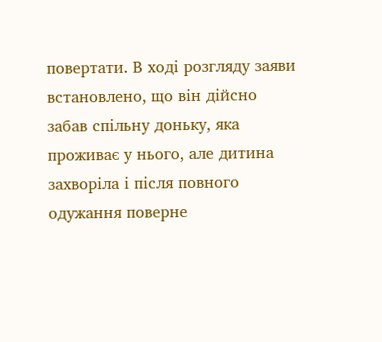повертати. В ході розгляду заяви встановлено, що він дійсно забав спільну доньку, яка проживає у нього, але дитина захворіла і після повного одужання поверне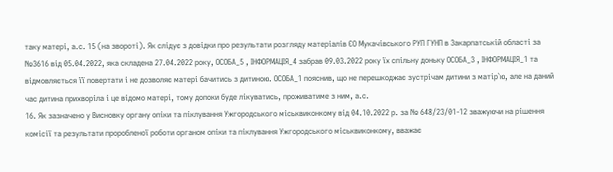таку матері, а.с. 15 (на звороті). Як слідує з довідки про результати розгляду матеріалів ЄО Мукачівського РУП ГУНП в Закарпатській області за №3616 від 05.04.2022, яка складена 27.04.2022 року, ОСОБА_5 , ІНФОРМАЦІЯ_4 забрав 09.03.2022 року їх спільну доньку ОСОБА_3 , ІНФОРМАЦІЯ_1 та відмовляється її повертати і не дозволяє матері бачитись з дитиною. ОСОБА_1 пояснив, що не перешкоджає зустрічам дитини з матір`ю, але на даний час дитина прихворіла і це відомо матері, тому допоки буде лікуватись, проживатиме з ним, а.с.
16. Як зазначено у Висновку органу опіки та піклування Ужгородського міськвиконкому від 04.10.2022 р. за № 648/23/01-12 зважуючи на рішення комісії та результати проробленої роботи органом опіки та піклування Ужгородського міськвиконкому, вважає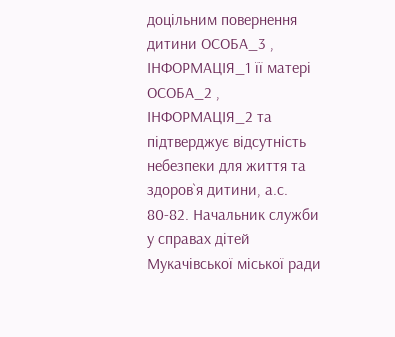доцільним повернення дитини ОСОБА_3 , ІНФОРМАЦІЯ_1 її матері ОСОБА_2 , ІНФОРМАЦІЯ_2 та підтверджує відсутність небезпеки для життя та здоров`я дитини, а.с. 80-82. Начальник служби у справах дітей Мукачівської міської ради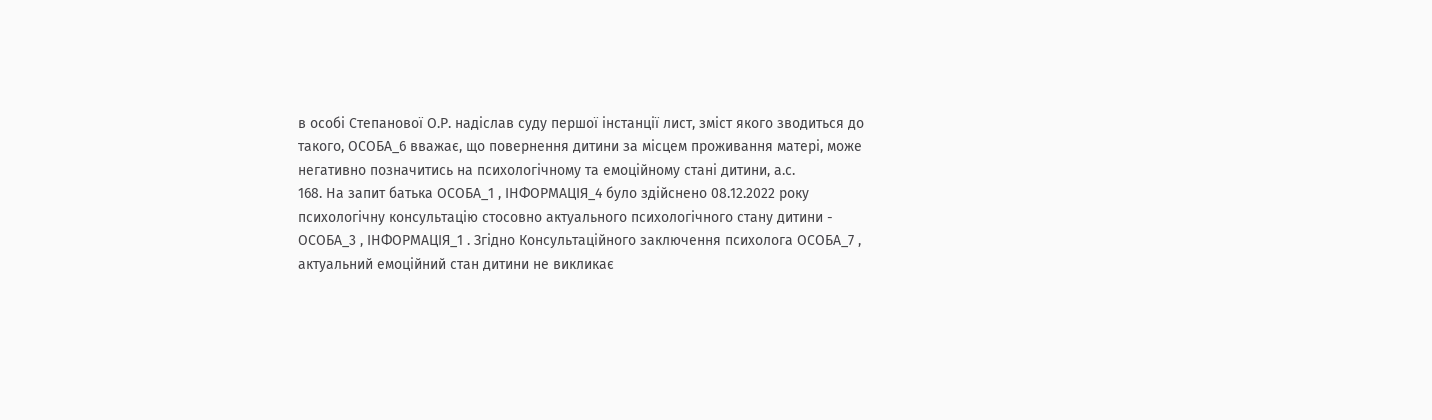в особі Степанової О.Р. надіслав суду першої інстанції лист, зміст якого зводиться до такого, ОСОБА_6 вважає, що повернення дитини за місцем проживання матері, може негативно позначитись на психологічному та емоційному стані дитини, а.с.
168. На запит батька ОСОБА_1 , ІНФОРМАЦІЯ_4 було здійснено 08.12.2022 року психологічну консультацію стосовно актуального психологічного стану дитини - ОСОБА_3 , ІНФОРМАЦІЯ_1 . Згідно Консультаційного заключення психолога ОСОБА_7 , актуальний емоційний стан дитини не викликає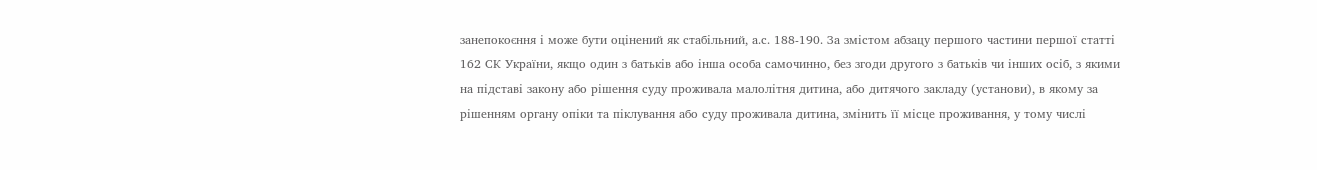занепокоєння і може бути оцінений як стабільний, а.с. 188-190. За змістом абзацу першого частини першої статті 162 СК України, якщо один з батьків або інша особа самочинно, без згоди другого з батьків чи інших осіб, з якими на підставі закону або рішення суду проживала малолітня дитина, або дитячого закладу (установи), в якому за рішенням органу опіки та піклування або суду проживала дитина, змінить її місце проживання, у тому числі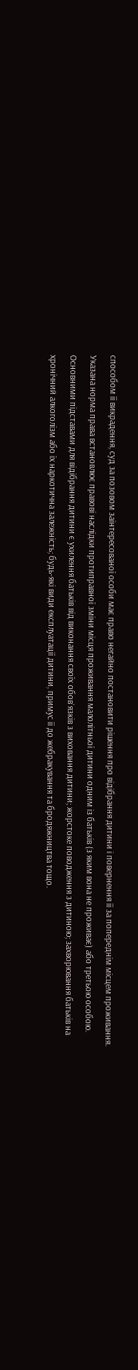способом її викрадення, суд за позовом заінтересованої особи має право негайно постановити рішення про відібрання дитини і повернення її за попереднім місцем проживання. Указана норма права встановлює правові наслідки протиправної зміни місця проживання малолітньої дитини одним із батьків (з яким вона не проживає) або третьою особою. Основними підставами для відібрання дитини є ухилення батьків від виконання своїх обов`язків з виховання дитини; жорстоке поводження з дитиною; захворювання батьків на хронічний алкоголізм або їх наркотична залежність; будь-які види експлуатації дитини, примус її до жебракування та бродяжництва тощо.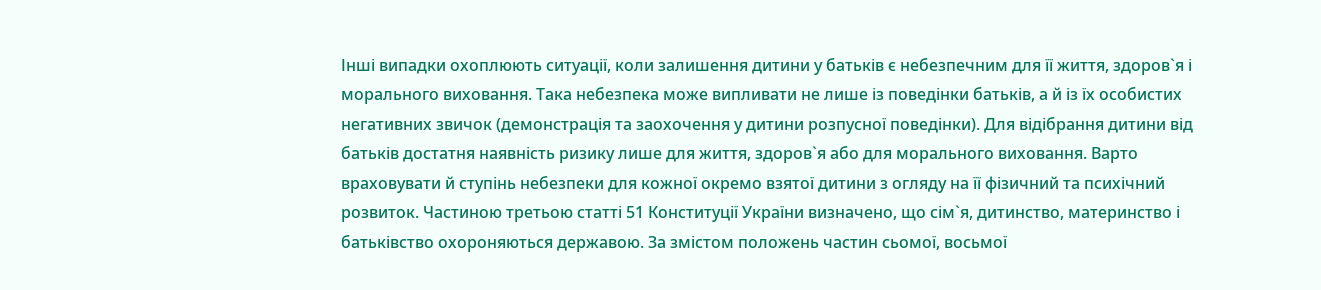Інші випадки охоплюють ситуації, коли залишення дитини у батьків є небезпечним для її життя, здоров`я і морального виховання. Така небезпека може випливати не лише із поведінки батьків, а й із їх особистих негативних звичок (демонстрація та заохочення у дитини розпусної поведінки). Для відібрання дитини від батьків достатня наявність ризику лише для життя, здоров`я або для морального виховання. Варто враховувати й ступінь небезпеки для кожної окремо взятої дитини з огляду на її фізичний та психічний розвиток. Частиною третьою статті 51 Конституції України визначено, що сім`я, дитинство, материнство і батьківство охороняються державою. За змістом положень частин сьомої, восьмої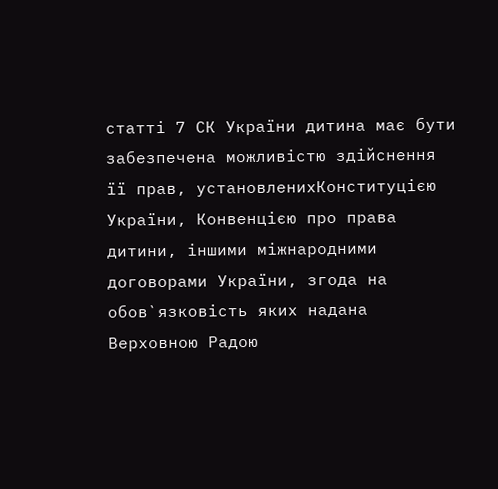статті 7 СК України дитина має бути забезпечена можливістю здійснення її прав, установленихКонституцією України, Конвенцією про права дитини, іншими міжнародними договорами України, згода на обов`язковість яких надана Верховною Радою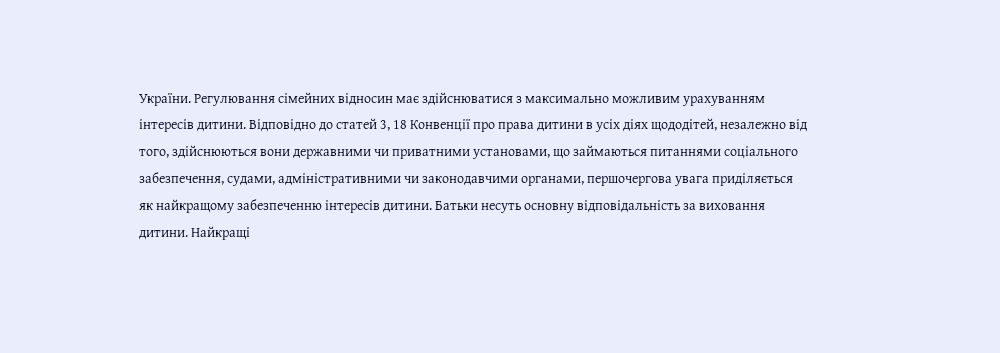України. Регулювання сімейних відносин має здійснюватися з максимально можливим урахуванням інтересів дитини. Відповідно до статей 3, 18 Конвенції про права дитини в усіх діях щододітей, незалежно від того, здійснюються вони державними чи приватними установами, що займаються питаннями соціального забезпечення, судами, адміністративними чи законодавчими органами, першочергова увага приділяється як найкращому забезпеченню інтересів дитини. Батьки несуть основну відповідальність за виховання дитини. Найкращі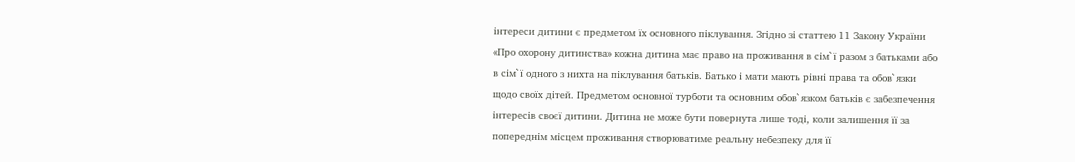інтереси дитини є предметом їх основного піклування. Згідно зі статтею 11 Закону України «Про охорону дитинства» кожна дитина має право на проживання в сім`ї разом з батьками або в сім`ї одного з нихта на піклування батьків. Батько і мати мають рівні права та обов`язки щодо своїх дітей. Предметом основної турботи та основним обов`язком батьків є забезпечення інтересів своєї дитини. Дитина не може бути повернута лише тоді, коли залишення її за попереднім місцем проживання створюватиме реальну небезпеку для її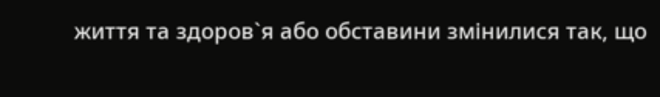життя та здоров`я або обставини змінилися так, що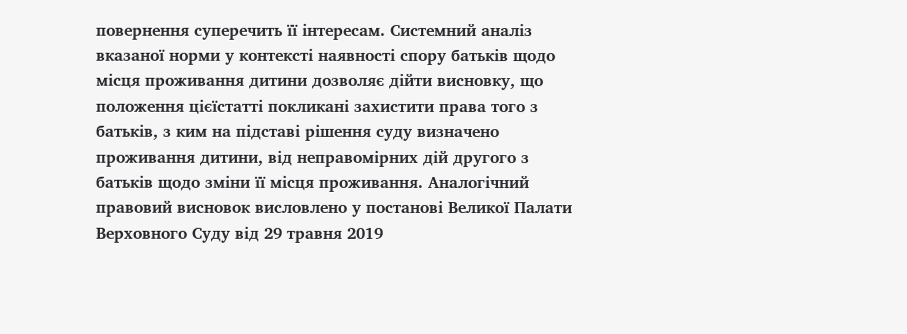повернення суперечить її інтересам. Системний аналіз вказаної норми у контексті наявності спору батьків щодо місця проживання дитини дозволяє дійти висновку, що положення цієїстатті покликані захистити права того з батьків, з ким на підставі рішення суду визначено проживання дитини, від неправомірних дій другого з батьків щодо зміни її місця проживання. Аналогічний правовий висновок висловлено у постанові Великої Палати Верховного Суду від 29 травня 2019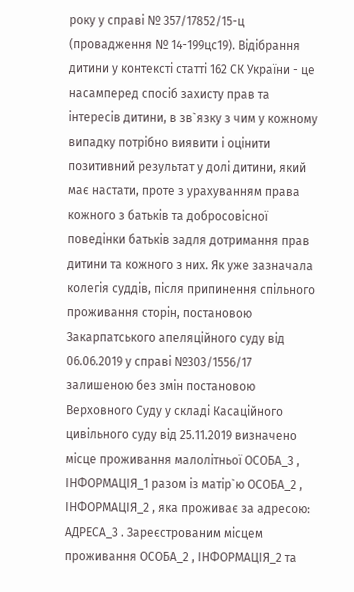року у справі № 357/17852/15-ц (провадження № 14-199цс19). Відібрання дитини у контексті статті 162 СК України - це насамперед спосіб захисту прав та інтересів дитини, в зв`язку з чим у кожному випадку потрібно виявити і оцінити позитивний результат у долі дитини, який має настати, проте з урахуванням права кожного з батьків та добросовісної поведінки батьків задля дотримання прав дитини та кожного з них. Як уже зазначала колегія суддів, після припинення спільного проживання сторін, постановою Закарпатського апеляційного суду від 06.06.2019 у справі №303/1556/17 залишеною без змін постановою Верховного Суду у складі Касаційного цивільного суду від 25.11.2019 визначено місце проживання малолітньої ОСОБА_3 , ІНФОРМАЦІЯ_1 разом із матір`ю ОСОБА_2 , ІНФОРМАЦІЯ_2 , яка проживає за адресою: АДРЕСА_3 . Зареєстрованим місцем проживання ОСОБА_2 , ІНФОРМАЦІЯ_2 та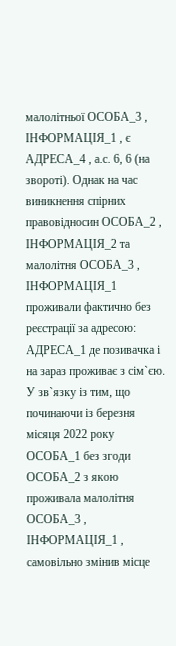малолітньої ОСОБА_3 , ІНФОРМАЦІЯ_1 , є АДРЕСА_4 , а.с. 6, 6 (на звороті). Однак на час виникнення спірних правовідносин ОСОБА_2 , ІНФОРМАЦІЯ_2 та малолітня ОСОБА_3 , ІНФОРМАЦІЯ_1 проживали фактично без реєстрації за адресою: АДРЕСА_1 де позивачка і на зараз проживає з сім`єю. У зв`язку із тим, що починаючи із березня місяця 2022 року ОСОБА_1 без згоди ОСОБА_2 з якою проживала малолітня ОСОБА_3 , ІНФОРМАЦІЯ_1 , самовільно змінив місце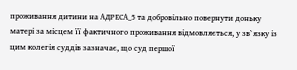проживання дитини на АДРЕСА_5 та добровільно повернути доньку матері за місцем її фактичного проживання відмовляється, у зв`язку із цим колегія суддів зазначає, що суд першої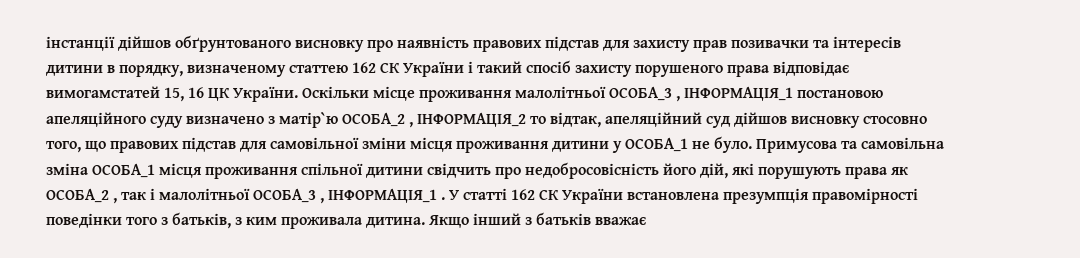інстанції дійшов обґрунтованого висновку про наявність правових підстав для захисту прав позивачки та інтересів дитини в порядку, визначеному статтею 162 СК України і такий спосіб захисту порушеного права відповідає вимогамстатей 15, 16 ЦК України. Оскільки місце проживання малолітньої ОСОБА_3 , ІНФОРМАЦІЯ_1 постановою апеляційного суду визначено з матір`ю ОСОБА_2 , ІНФОРМАЦІЯ_2 то відтак, апеляційний суд дійшов висновку стосовно того, що правових підстав для самовільної зміни місця проживання дитини у ОСОБА_1 не було. Примусова та самовільна зміна ОСОБА_1 місця проживання спільної дитини свідчить про недобросовісність його дій, які порушують права як ОСОБА_2 , так і малолітньої ОСОБА_3 , ІНФОРМАЦІЯ_1 . У статті 162 СК України встановлена презумпція правомірності поведінки того з батьків, з ким проживала дитина. Якщо інший з батьків вважає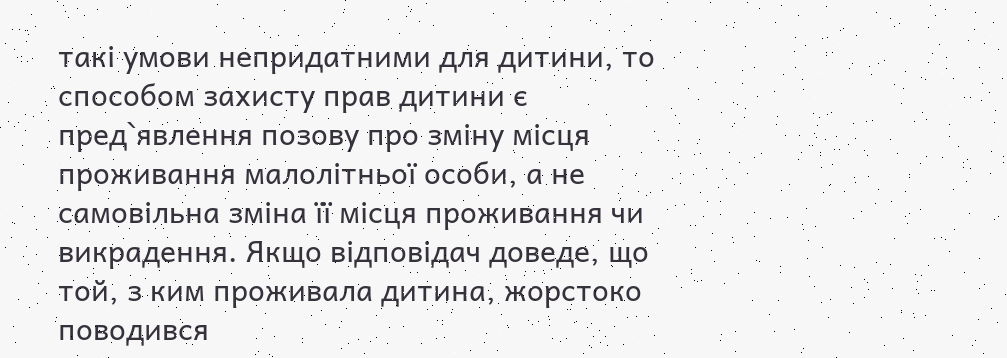такі умови непридатними для дитини, то способом захисту прав дитини є пред`явлення позову про зміну місця проживання малолітньої особи, а не самовільна зміна її місця проживання чи викрадення. Якщо відповідач доведе, що той, з ким проживала дитина, жорстоко поводився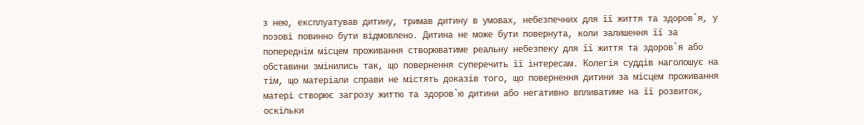з нею, експлуатував дитину, тримав дитину в умовах, небезпечних для її життя та здоров`я, у позові повинно бути відмовлено. Дитина не може бути повернута, коли залишення її за попереднім місцем проживання створюватиме реальну небезпеку для її життя та здоров`я або обставини змінились так, що повернення суперечить її інтересам. Колегія суддів наголошує на тім, що матеріали справи не містять доказів того, що повернення дитини за місцем проживання матері створює загрозу життю та здоров`ю дитини або негативно впливатиме на її розвиток, оскільки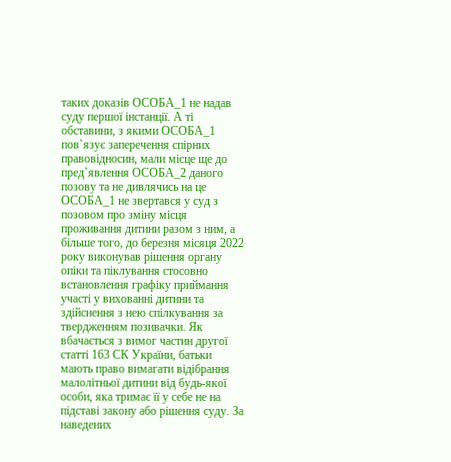таких доказів ОСОБА_1 не надав суду першої інстанції. А ті обставини, з якими ОСОБА_1 пов`язує заперечення спірних правовідносин, мали місце ще до пред`явлення ОСОБА_2 даного позову та не дивлячись на це ОСОБА_1 не звертався у суд з позовом про зміну місця проживання дитини разом з ним, а більше того, до березня місяця 2022 року виконував рішення органу опіки та піклування стосовно встановлення графіку приймання участі у вихованні дитини та здійснення з нею спілкування за твердженням позивачки. Як вбачається з вимог частин другої статті 163 СК України, батьки мають право вимагати відібрання малолітньої дитини від будь-якої особи, яка тримає її у себе не на підставі закону або рішення суду. За наведених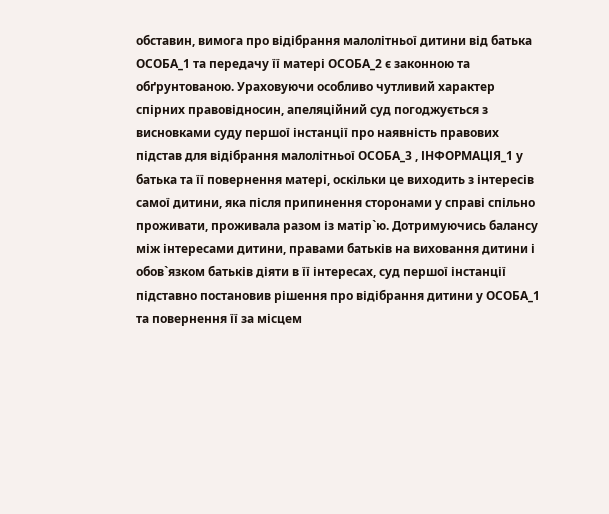обставин, вимога про відібрання малолітньої дитини від батька ОСОБА_1 та передачу її матері ОСОБА_2 є законною та обґрунтованою. Ураховуючи особливо чутливий характер спірних правовідносин, апеляційний суд погоджується з висновками суду першої інстанції про наявність правових підстав для відібрання малолітньої ОСОБА_3 , ІНФОРМАЦІЯ_1 у батька та її повернення матері, оскільки це виходить з інтересів самої дитини, яка після припинення сторонами у справі спільно проживати, проживала разом із матір`ю. Дотримуючись балансу між інтересами дитини, правами батьків на виховання дитини і обов`язком батьків діяти в її інтересах, суд першої інстанції підставно постановив рішення про відібрання дитини у ОСОБА_1 та повернення її за місцем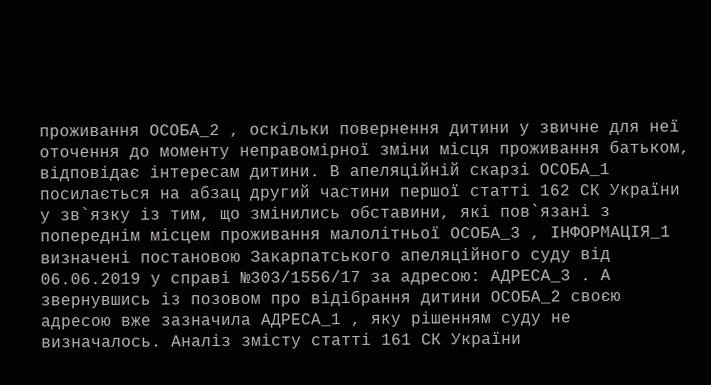проживання ОСОБА_2 , оскільки повернення дитини у звичне для неї оточення до моменту неправомірної зміни місця проживання батьком, відповідає інтересам дитини. В апеляційній скарзі ОСОБА_1 посилається на абзац другий частини першої статті 162 СК України у зв`язку із тим, що змінились обставини, які пов`язані з попереднім місцем проживання малолітньої ОСОБА_3 , ІНФОРМАЦІЯ_1 визначені постановою Закарпатського апеляційного суду від 06.06.2019 у справі №303/1556/17 за адресою: АДРЕСА_3 . А звернувшись із позовом про відібрання дитини ОСОБА_2 своєю адресою вже зазначила АДРЕСА_1 , яку рішенням суду не визначалось. Аналіз змісту статті 161 СК України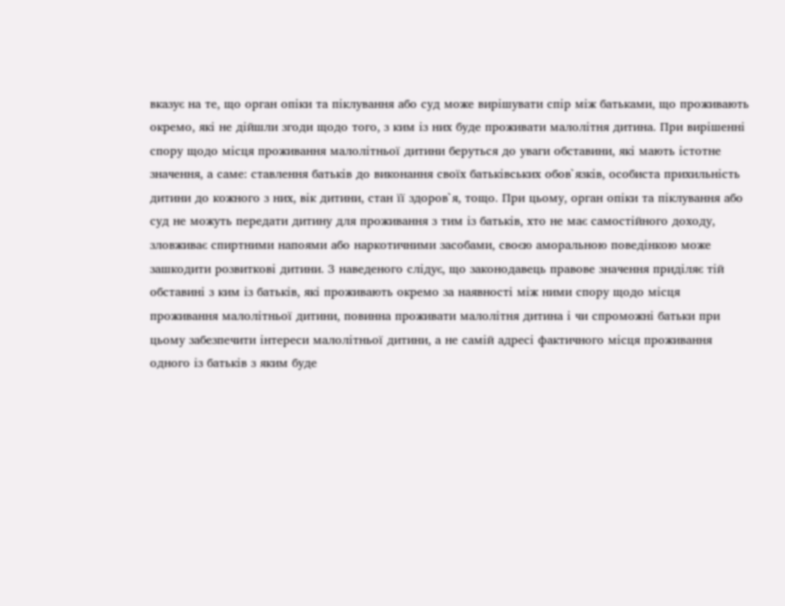вказує на те, що орган опіки та піклування або суд може вирішувати спір між батьками, що проживають окремо, які не дійшли згоди щодо того, з ким із них буде проживати малолітня дитина. При вирішенні спору щодо місця проживання малолітньої дитини беруться до уваги обставини, які мають істотне значення, а саме: ставлення батьків до виконання своїх батьківських обов`язків, особиста прихильність дитини до кожного з них, вік дитини, стан її здоров`я, тощо. При цьому, орган опіки та піклування або суд не можуть передати дитину для проживання з тим із батьків, хто не має самостійного доходу, зловживає спиртними напоями або наркотичними засобами, своєю аморальною поведінкою може зашкодити розвиткові дитини. З наведеного слідує, що законодавець правове значення приділяє тій обставині з ким із батьків, які проживають окремо за наявності між ними спору щодо місця проживання малолітньої дитини, повинна проживати малолітня дитина і чи спроможні батьки при цьому забезпечити інтереси малолітньої дитини, а не самій адресі фактичного місця проживання одного із батьків з яким буде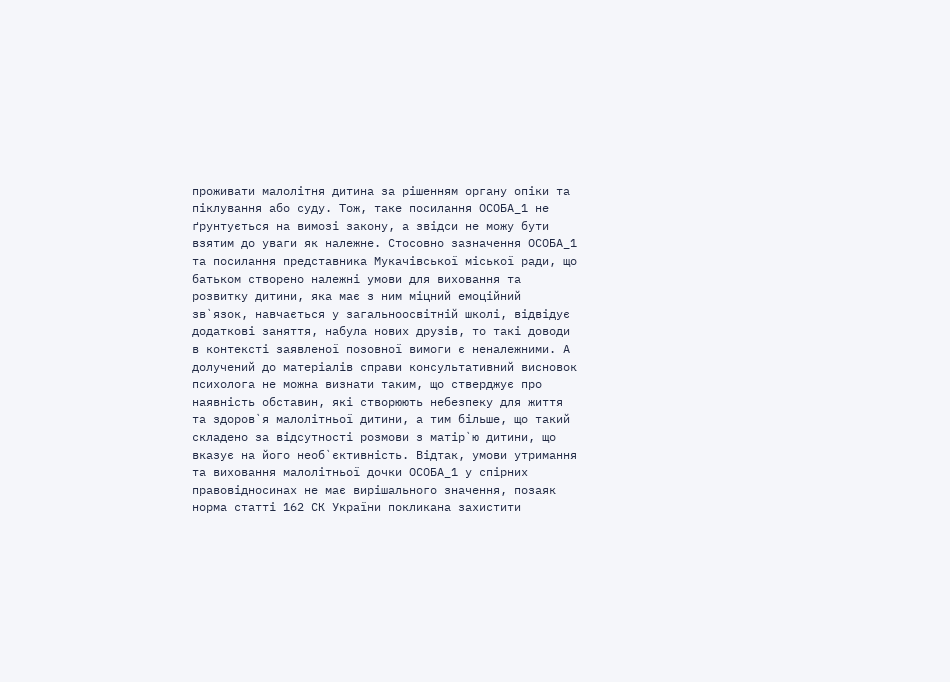проживати малолітня дитина за рішенням органу опіки та піклування або суду. Тож, таке посилання ОСОБА_1 не ґрунтується на вимозі закону, а звідси не можу бути взятим до уваги як належне. Стосовно зазначення ОСОБА_1 та посилання представника Мукачівської міської ради, що батьком створено належні умови для виховання та розвитку дитини, яка має з ним міцний емоційний зв`язок, навчається у загальноосвітній школі, відвідує додаткові заняття, набула нових друзів, то такі доводи в контексті заявленої позовної вимоги є неналежними. А долучений до матеріалів справи консультативний висновок психолога не можна визнати таким, що стверджує про наявність обставин, які створюють небезпеку для життя та здоров`я малолітньої дитини, а тим більше, що такий складено за відсутності розмови з матір`ю дитини, що вказує на його необ`єктивність. Відтак, умови утримання та виховання малолітньої дочки ОСОБА_1 у спірних правовідносинах не має вирішального значення, позаяк норма статті 162 СК України покликана захистити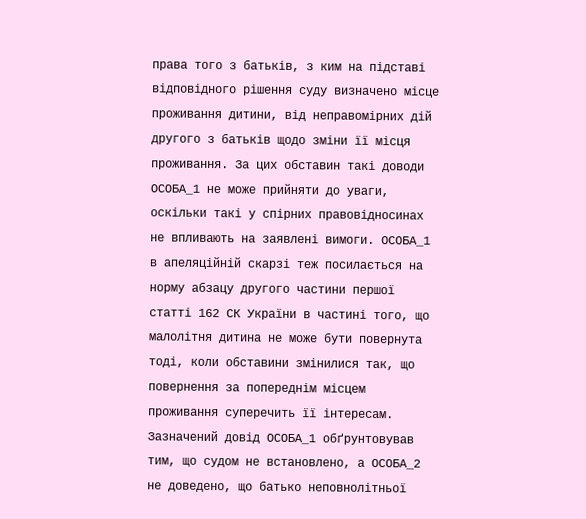права того з батьків, з ким на підставі відповідного рішення суду визначено місце проживання дитини, від неправомірних дій другого з батьків щодо зміни її місця проживання. За цих обставин такі доводи ОСОБА_1 не може прийняти до уваги, оскільки такі у спірних правовідносинах не впливають на заявлені вимоги. ОСОБА_1 в апеляційній скарзі теж посилається на норму абзацу другого частини першої статті 162 СК України в частині того, що малолітня дитина не може бути повернута тоді, коли обставини змінилися так, що повернення за попереднім місцем проживання суперечить її інтересам. Зазначений довід ОСОБА_1 обґрунтовував тим, що судом не встановлено, а ОСОБА_2 не доведено, що батько неповнолітньої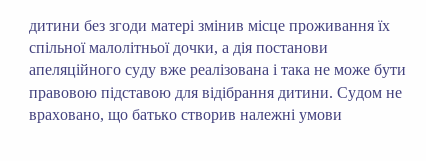дитини без згоди матері змінив місце проживання їх спільної малолітньої дочки, а дія постанови апеляційного суду вже реалізована і така не може бути правовою підставою для відібрання дитини. Судом не враховано, що батько створив належні умови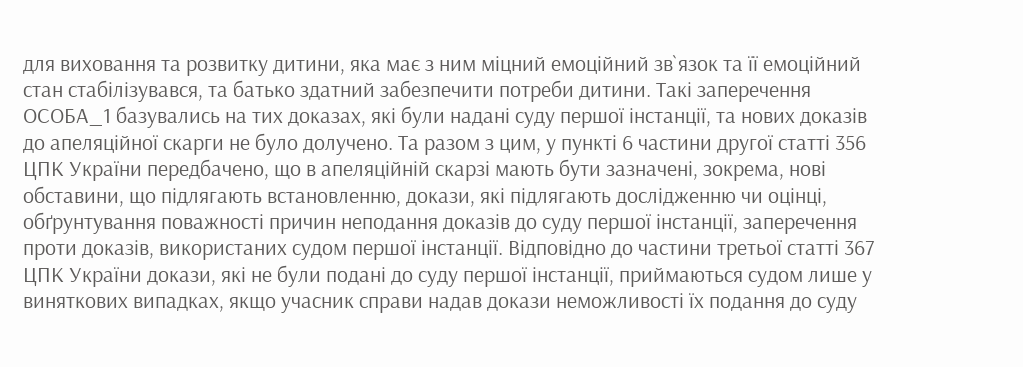для виховання та розвитку дитини, яка має з ним міцний емоційний зв`язок та її емоційний стан стабілізувався, та батько здатний забезпечити потреби дитини. Такі заперечення ОСОБА_1 базувались на тих доказах, які були надані суду першої інстанції, та нових доказів до апеляційної скарги не було долучено. Та разом з цим, у пункті 6 частини другої статті 356 ЦПК України передбачено, що в апеляційній скарзі мають бути зазначені, зокрема, нові обставини, що підлягають встановленню, докази, які підлягають дослідженню чи оцінці, обґрунтування поважності причин неподання доказів до суду першої інстанції, заперечення проти доказів, використаних судом першої інстанції. Відповідно до частини третьої статті 367 ЦПК України докази, які не були подані до суду першої інстанції, приймаються судом лише у виняткових випадках, якщо учасник справи надав докази неможливості їх подання до суду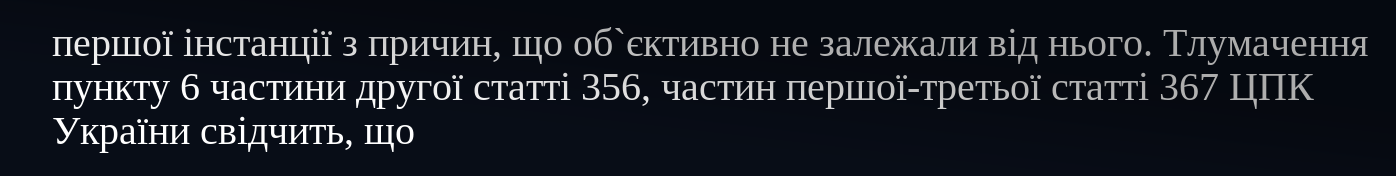першої інстанції з причин, що об`єктивно не залежали від нього. Тлумачення пункту 6 частини другої статті 356, частин першої-третьої статті 367 ЦПК України свідчить, що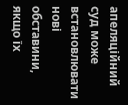апеляційний суд може встановлювати нові обставини, якщо їх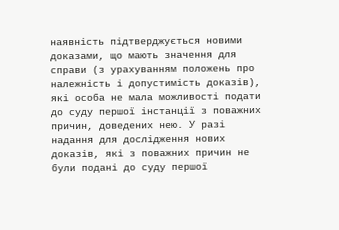наявність підтверджується новими доказами, що мають значення для справи (з урахуванням положень про належність і допустимість доказів), які особа не мала можливості подати до суду першої інстанції з поважних причин, доведених нею. У разі надання для дослідження нових доказів, які з поважних причин не були подані до суду першої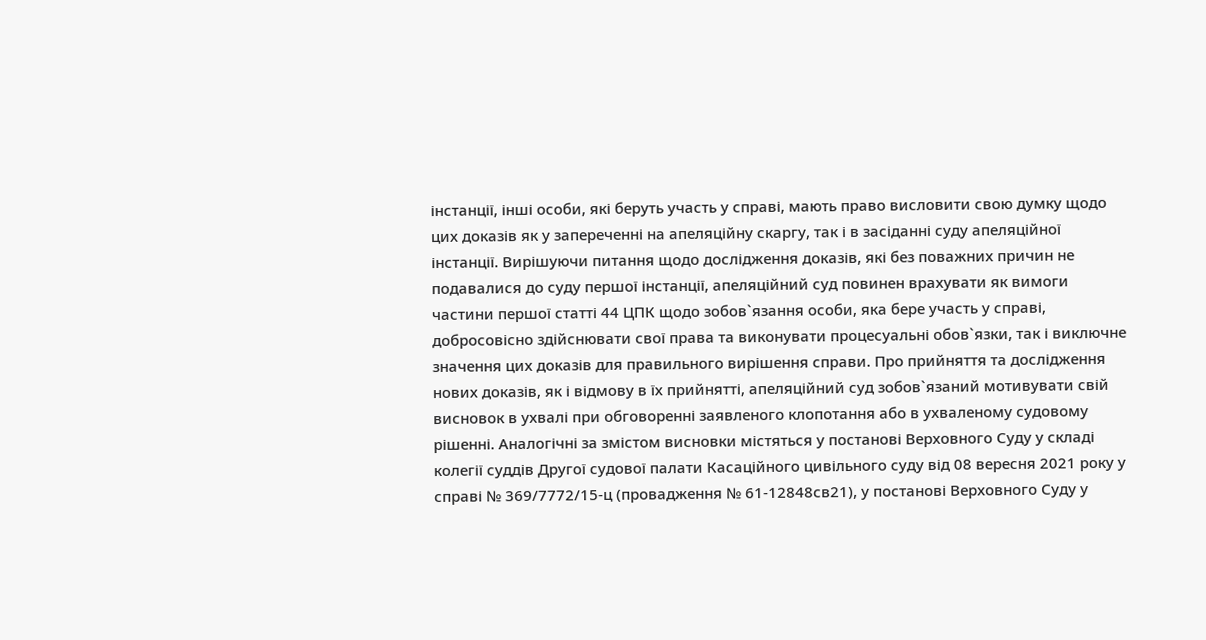інстанції, інші особи, які беруть участь у справі, мають право висловити свою думку щодо цих доказів як у запереченні на апеляційну скаргу, так і в засіданні суду апеляційної інстанції. Вирішуючи питання щодо дослідження доказів, які без поважних причин не подавалися до суду першої інстанції, апеляційний суд повинен врахувати як вимоги частини першої статті 44 ЦПК щодо зобов`язання особи, яка бере участь у справі, добросовісно здійснювати свої права та виконувати процесуальні обов`язки, так і виключне значення цих доказів для правильного вирішення справи. Про прийняття та дослідження нових доказів, як і відмову в їх прийнятті, апеляційний суд зобов`язаний мотивувати свій висновок в ухвалі при обговоренні заявленого клопотання або в ухваленому судовому рішенні. Аналогічні за змістом висновки містяться у постанові Верховного Суду у складі колегії суддів Другої судової палати Касаційного цивільного суду від 08 вересня 2021 року у справі № 369/7772/15-ц (провадження № 61-12848св21), у постанові Верховного Суду у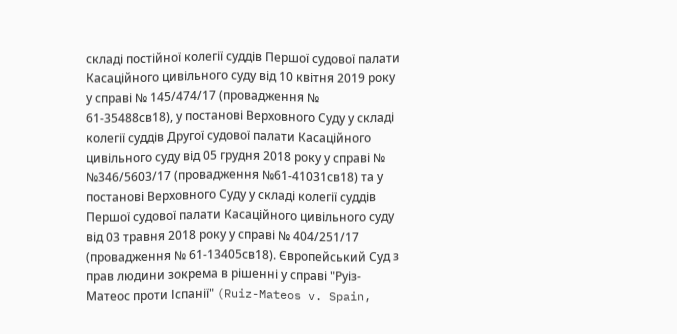складі постійної колегії суддів Першої судової палати Касаційного цивільного суду від 10 квітня 2019 року у справі № 145/474/17 (провадження № 61-35488св18), у постанові Верховного Суду у складі колегії суддів Другої судової палати Касаційного цивільного суду від 05 грудня 2018 року у справі № №346/5603/17 (провадження №61-41031св18) та у постанові Верховного Суду у складі колегії суддів Першої судової палати Касаційного цивільного суду від 03 травня 2018 року у справі № 404/251/17 (провадження № 61-13405св18). Європейський Суд з прав людини зокрема в рішенні у справі "Руіз-Матеос проти Іспанії" (Ruiz-Mateos v. Spain,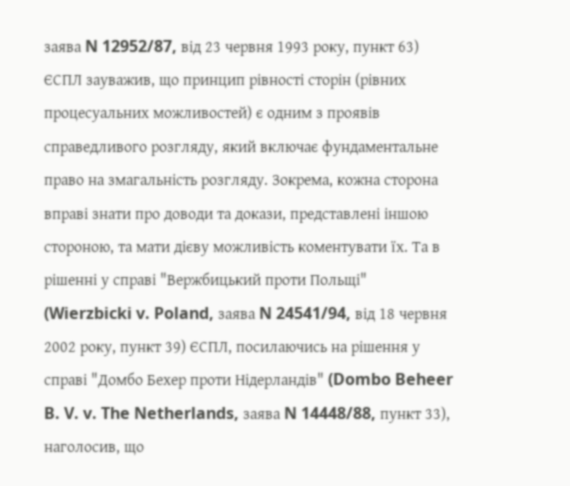заява N 12952/87, від 23 червня 1993 року, пункт 63) ЄСПЛ зауважив, що принцип рівності сторін (рівних процесуальних можливостей) є одним з проявів справедливого розгляду, який включає фундаментальне право на змагальність розгляду. Зокрема, кожна сторона вправі знати про доводи та докази, представлені іншою стороною, та мати дієву можливість коментувати їх. Та в рішенні у справі "Вержбицький проти Польщі" (Wierzbicki v. Poland, заява N 24541/94, від 18 червня 2002 року, пункт 39) ЄСПЛ, посилаючись на рішення у справі "Домбо Бехер проти Нідерландів" (Dombo Beheer B. V. v. The Netherlands, заява N 14448/88, пункт 33), наголосив, що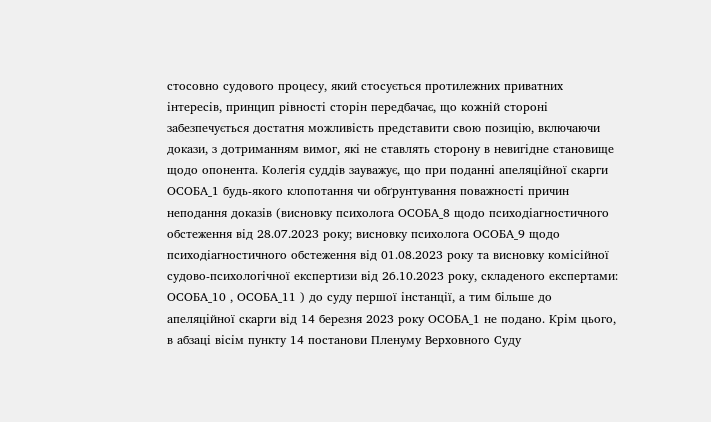стосовно судового процесу, який стосується протилежних приватних інтересів, принцип рівності сторін передбачає, що кожній стороні забезпечується достатня можливість представити свою позицію, включаючи докази, з дотриманням вимог, які не ставлять сторону в невигідне становище щодо опонента. Колегія суддів зауважує, що при поданні апеляційної скарги ОСОБА_1 будь-якого клопотання чи обґрунтування поважності причин неподання доказів (висновку психолога ОСОБА_8 щодо психодіагностичного обстеження від 28.07.2023 року; висновку психолога ОСОБА_9 щодо психодіагностичного обстеження від 01.08.2023 року та висновку комісійної судово-психологічної експертизи від 26.10.2023 року, складеного експертами: ОСОБА_10 , ОСОБА_11 ) до суду першої інстанції, а тим більше до апеляційної скарги від 14 березня 2023 року ОСОБА_1 не подано. Крім цього, в абзаці вісім пункту 14 постанови Пленуму Верховного Суду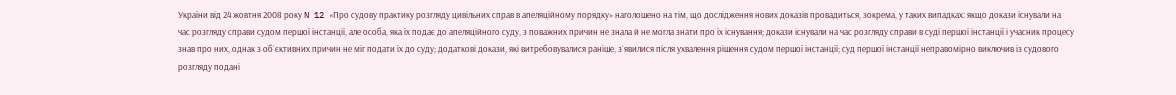України від 24 жовтня 2008 року N 12 «Про судову практику розгляду цивільних справ в апеляційному порядку» наголошено на тім, що дослідження нових доказів провадиться, зокрема, у таких випадках: якщо докази існували на час розгляду справи судом першої інстанції, але особа, яка їх подає до апеляційного суду, з поважних причин не знала й не могла знати про їх існування; докази існували на час розгляду справи в суді першої інстанції і учасник процесу знав про них, однак з об`єктивних причин не міг подати їх до суду; додаткові докази, які витребовувалися раніше, з`явилися після ухвалення рішення судом першої інстанції; суд першої інстанції неправомірно виключив із судового розгляду подані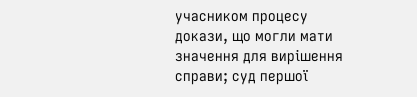учасником процесу докази, що могли мати значення для вирішення справи; суд першої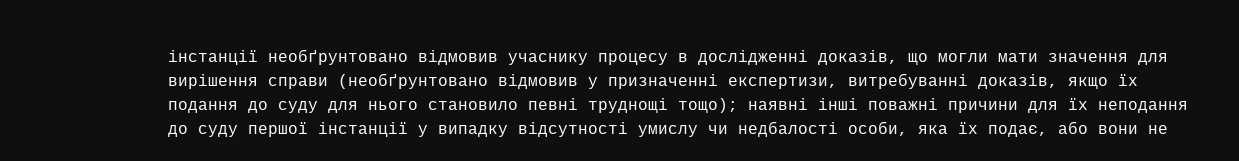інстанції необґрунтовано відмовив учаснику процесу в дослідженні доказів, що могли мати значення для вирішення справи (необґрунтовано відмовив у призначенні експертизи, витребуванні доказів, якщо їх подання до суду для нього становило певні труднощі тощо); наявні інші поважні причини для їх неподання до суду першої інстанції у випадку відсутності умислу чи недбалості особи, яка їх подає, або вони не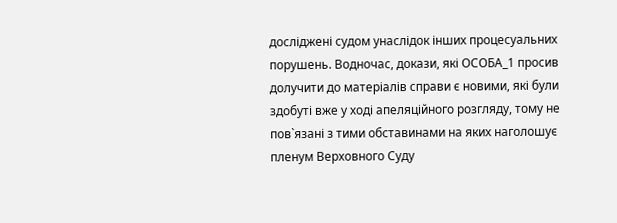досліджені судом унаслідок інших процесуальних порушень. Водночас, докази, які ОСОБА_1 просив долучити до матеріалів справи є новими, які були здобуті вже у ході апеляційного розгляду, тому не пов`язані з тими обставинами на яких наголошує пленум Верховного Суду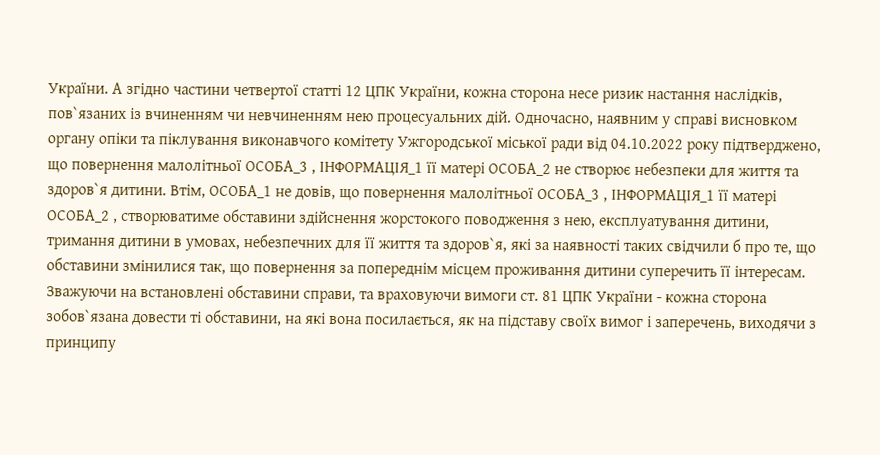України. А згідно частини четвертої статті 12 ЦПК України, кожна сторона несе ризик настання наслідків, пов`язаних із вчиненням чи невчиненням нею процесуальних дій. Одночасно, наявним у справі висновком органу опіки та піклування виконавчого комітету Ужгородської міської ради від 04.10.2022 року підтверджено, що повернення малолітньої ОСОБА_3 , ІНФОРМАЦІЯ_1 її матері ОСОБА_2 не створює небезпеки для життя та здоров`я дитини. Втім, ОСОБА_1 не довів, що повернення малолітньої ОСОБА_3 , ІНФОРМАЦІЯ_1 її матері ОСОБА_2 , створюватиме обставини здійснення жорстокого поводження з нею, експлуатування дитини, тримання дитини в умовах, небезпечних для її життя та здоров`я, які за наявності таких свідчили б про те, що обставини змінилися так, що повернення за попереднім місцем проживання дитини суперечить її інтересам. Зважуючи на встановлені обставини справи, та враховуючи вимоги ст. 81 ЦПК України - кожна сторона зобов`язана довести ті обставини, на які вона посилається, як на підставу своїх вимог і заперечень, виходячи з принципу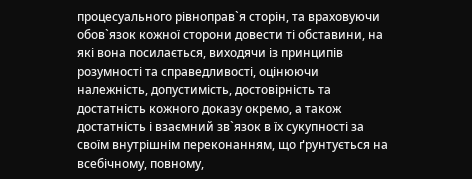процесуального рівноправ`я сторін, та враховуючи обов`язок кожної сторони довести ті обставини, на які вона посилається, виходячи із принципів розумності та справедливості, оцінюючи належність, допустимість, достовірність та достатність кожного доказу окремо, а також достатність і взаємний зв`язок в їх сукупності за своїм внутрішнім переконанням, що ґрунтується на всебічному, повному,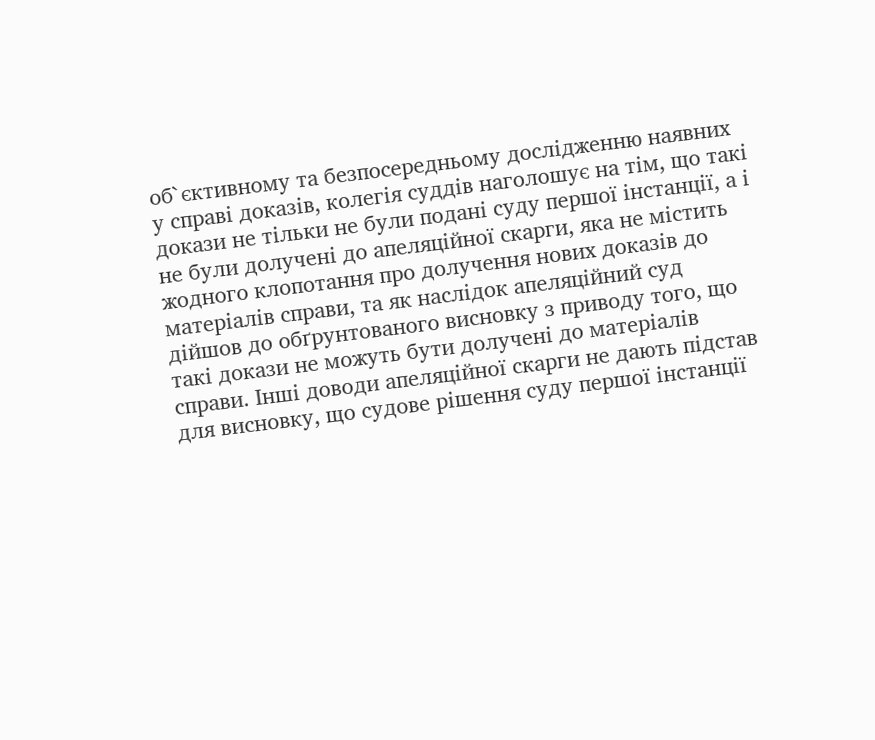об`єктивному та безпосередньому дослідженню наявних у справі доказів, колегія суддів наголошує на тім, що такі докази не тільки не були подані суду першої інстанції, а і не були долучені до апеляційної скарги, яка не містить жодного клопотання про долучення нових доказів до матеріалів справи, та як наслідок апеляційний суд дійшов до обґрунтованого висновку з приводу того, що такі докази не можуть бути долучені до матеріалів справи. Інші доводи апеляційної скарги не дають підстав для висновку, що судове рішення суду першої інстанції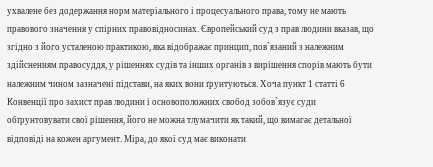ухвалене без додержання норм матеріального і процесуального права, тому не мають правового значення у спірних правовідносинах. Європейський суд з прав людини вказав, що згідно з його усталеною практикою, яка відображає принцип, пов`язаний з належним здійсненням правосуддя, у рішеннях судів та інших органів з вирішення спорів мають бути належним чином зазначені підстави, на яких вони ґрунтуються. Хоча пункт 1 статті 6 Конвенції про захист прав людини і основоположних свобод зобов`язує суди обґрунтовувати свої рішення, його не можна тлумачити як такий, що вимагає детальної відповіді на кожен аргумент. Міра, до якої суд має виконати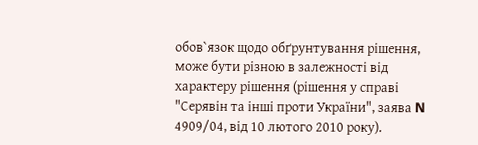обов`язок щодо обґрунтування рішення, може бути різною в залежності від характеру рішення (рішення у справі "Серявін та інші проти України", заява N 4909/04, від 10 лютого 2010 року).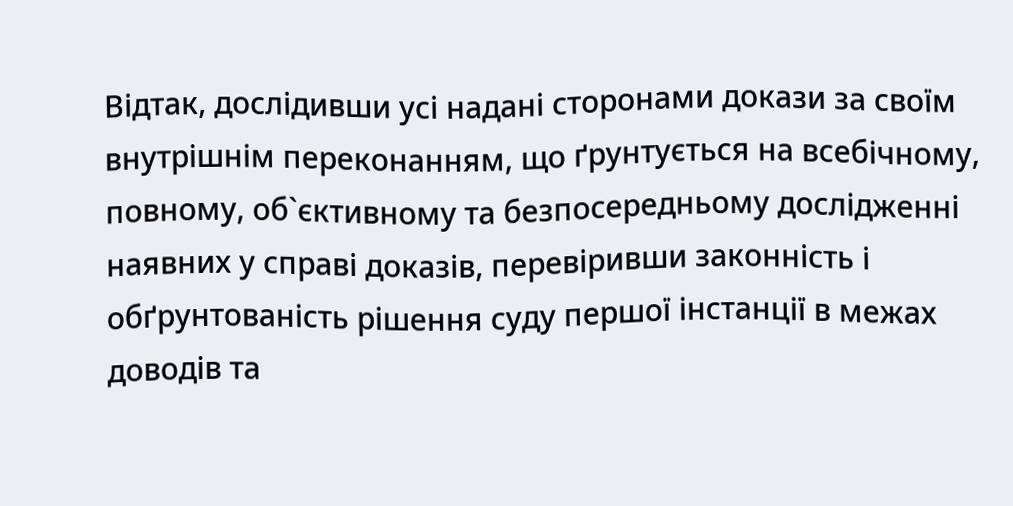Відтак, дослідивши усі надані сторонами докази за своїм внутрішнім переконанням, що ґрунтується на всебічному, повному, об`єктивному та безпосередньому дослідженні наявних у справі доказів, перевіривши законність і обґрунтованість рішення суду першої інстанції в межах доводів та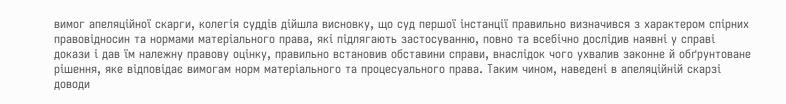вимог апеляційної скарги, колегія суддів дійшла висновку, що суд першої інстанції правильно визначився з характером спірних правовідносин та нормами матеріального права, які підлягають застосуванню, повно та всебічно дослідив наявні у справі докази і дав їм належну правову оцінку, правильно встановив обставини справи, внаслідок чого ухвалив законне й обґрунтоване рішення, яке відповідає вимогам норм матеріального та процесуального права. Таким чином, наведені в апеляційній скарзі доводи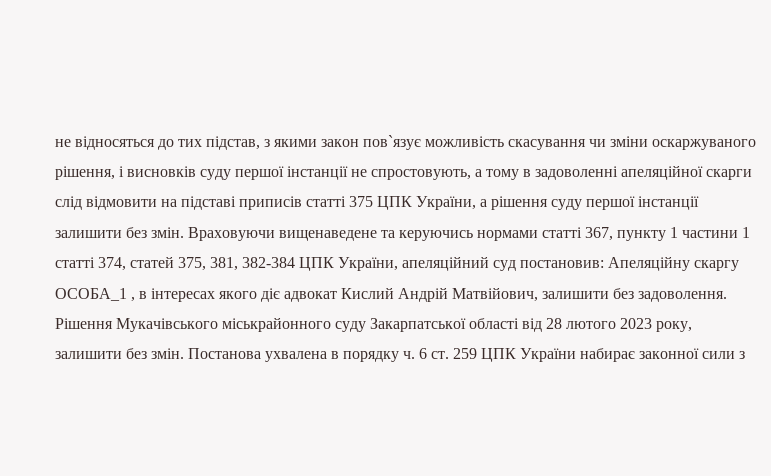не відносяться до тих підстав, з якими закон пов`язує можливість скасування чи зміни оскаржуваного рішення, і висновків суду першої інстанції не спростовують, а тому в задоволенні апеляційної скарги слід відмовити на підставі приписів статті 375 ЦПК України, а рішення суду першої інстанції залишити без змін. Враховуючи вищенаведене та керуючись нормами статті 367, пункту 1 частини 1 статті 374, статей 375, 381, 382-384 ЦПК України, апеляційний суд постановив: Апеляційну скаргу ОСОБА_1 , в інтересах якого діє адвокат Кислий Андрій Матвійович, залишити без задоволення. Рішення Мукачівського міськрайонного суду Закарпатської області від 28 лютого 2023 року, залишити без змін. Постанова ухвалена в порядку ч. 6 ст. 259 ЦПК України набирає законної сили з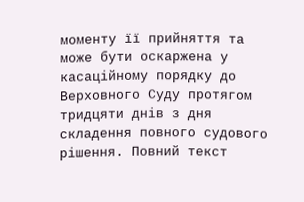моменту її прийняття та може бути оскаржена у касаційному порядку до Верховного Суду протягом тридцяти днів з дня складення повного судового рішення. Повний текст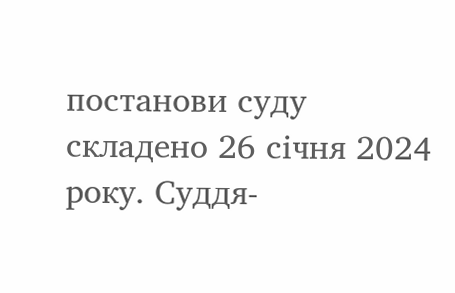постанови суду складено 26 січня 2024 року. Суддя-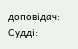доповідач: Судді: